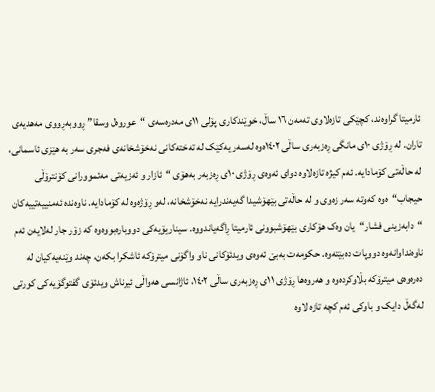ئارمیتا گراوەند، کچێکی تازەلاوی تەمەن ١٦ ساڵ، خوێندکاری پۆلی ١١ی مەدرەسەی “عوروەل وسقا” ڕووبەڕووی مەهدیەی تاران. لە ڕۆژی ١٠ی مانگی ڕەزبەری ساڵی ١٤٠٢ەوە لەسەر یەکێک لە تەختەکانی نەخۆشخانەی فەجری سەر بە هێزی ئاسمانی، لە حاڵەتی کۆمادایە. ئەم کیژە تازەلاوە دوای ئەوەی ڕۆژی ١٠ی ڕەزبەر بەهۆی “ئازار و ئەزیەتی مەئموورانی کۆنترۆڵی حیجاب“ەوە کەوتە سەر زەوی و لە حاڵەتی بێهۆشیدا گەیەندرایە نەخۆشخانە، لەو ڕۆژەوە لە کۆمادایە. ناوەندە ئەمنییەتییەکان “دابەزینی فشار“یان وەک هۆکاری بێهۆشبوونی ئارمیتا ڕاگەیاندووە. سیناریۆیەکی دووبارەبووەوە کە زۆر جار لەلایەن ئەم ناوەنداوانەوە دووپات دەبێتەوە. حکومەت بەبێ ئەوەی ویدئۆکانی ناو واگۆنی میترۆکە ئاشکرا بکەن، چەند وێنەیەکیان لە دەرەوەی میترۆکە بڵاوکردەوە و هەروەها ڕۆژی ١١ی ڕەزبەری ساڵی ١٤٠٢، ئاژانسی هەواڵی ئیرناش ویدئۆی گفتوگۆیەکی کورتی لەگەڵ دایک و باوکی ئەم کچە تازە لاوە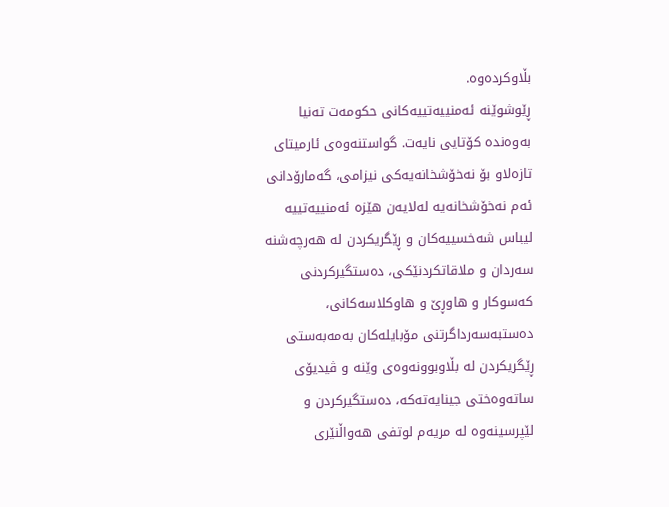بڵاوکردەوە.
ڕێوشوێنە ئەمنییەتییەکانی حکومەت تەنیا بەوەندە کۆتایی نایەت. گواستنەوەی ئارمیتای تازەلاو بۆ نەخۆشخانەیەکی نیزامی، گەمارۆدانی ئەم نەخۆشخانەیە لەلایەن هێزە ئەمنییەتییە لیباس شەخسییەکان و ڕێگریکردن لە هەرچەشنە سەردان و ملاقاتکردنێکی، دەستگیرکردنی کەسوکار و هاوڕێ و هاوکلاسەکانی، دەستبەسەرداگرتنی مۆبایلەکان بەمەبەستی ڕێگریکردن لە بڵاوبوونەوەی وێنە و ڤیدیۆی ساتەوەختی جینایەتەکە، دەستگیرکردن و لێپرسینەوە لە مریەم لوتفی هەواڵنێری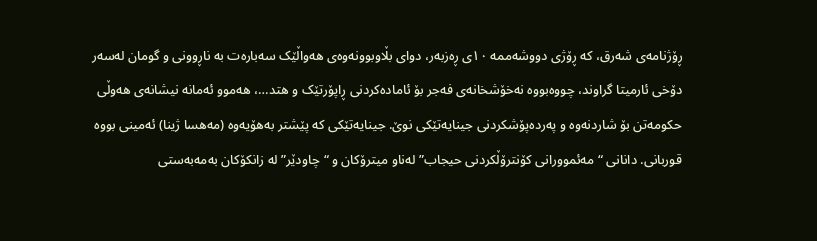ڕۆژنامەی شەرق، کە ڕۆژی دووشەممە ١٠ی ڕەزبەر، دوای بڵاوبوونەوەی هەواڵێک سەبارەت بە ناڕوونی و گومان لەسەر دۆخی ئارمیتا گراوند، چووەبووە نەخۆشخانەی فەجر بۆ ئامادەکردنی ڕاپۆرتێک و هتد…، هەموو ئەمانە نیشانەی هەوڵی حکومەتن بۆ شاردنەوە و پەردەپۆشکردنی جینایەتێکی نوێ. جینایەتێکی کە پێشتر بەهۆیەوە (مەهسا ژینا) ئەمینی بووە قوربانی. دانانی “مەئموورانی کۆنترۆڵکردنی حیجاب” لەناو میترۆکان و “چاودێر” لە زانکۆکان بەمەبەستی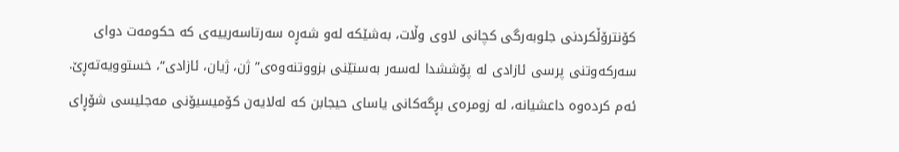کۆنترۆڵکردنی جلوبەرگی کچانی لاوی وڵات، بەشێکە لەو شەڕە سەرتاسەرییەی کە حکومەت دوای سەرکەوتنی پرسی ئازادی لە پۆششدا لەسەر بەستێنی بزووتنەوەی” ژن، ژیان، ئازادی“، خستوویەتەڕێ. ئەم کردەوە داعشیانە، لە زومرەی بڕگەکانی یاسای حیجابن کە لەلایەن کۆمیسیۆنی مەجلیسی شۆڕای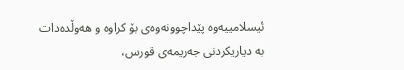ئیسلامییەوە پێداچوونەوەی بۆ کراوە و هەوڵدەدات بە دیاریکردنی جەریمەی قورس،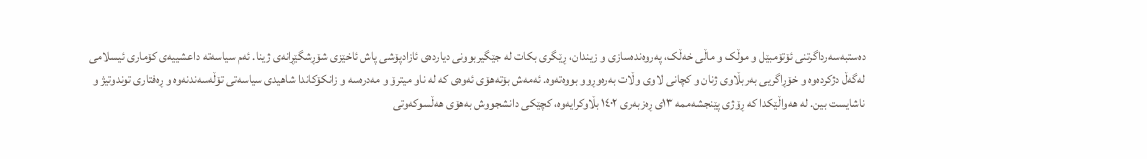دەستبەسەرداگرتنی ئۆتۆمبێل و موڵک و ماڵی خەڵک، پەروەندەسازی و زیندان، ڕێگری بکات لە جێگیربوونی دیاردەی ئازادپۆشی پاش ئاخێزی شۆڕشگێڕانەی ژینا. ئەم سیاسەتە داعشییەی کۆماری ئیسلامی لەگەڵ دژکردەوە و خۆڕاگریی بەربڵاوی ژنان و کچانی لاوی وڵات بەرەوڕوو بووەتەوە. ئەمەش بۆتەهۆی ئەوەی کە لە ناو میترۆ و مەدرەسە و زانکۆکاندا شاهیدی سیاسەتی تۆڵەسەندنەوە و ڕەفتاری توندوتیژ و ناشایست بین. لە هەواڵێکدا کە ڕۆژی پێنجشەممە ١٣ی ڕەزبەری ١٤٠٢ بڵاوکرایەوە، کچێکی دانشجووش بەهۆی هەڵسوکەوتی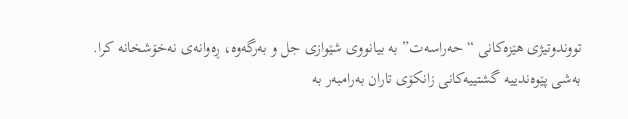تووندوتیژی هێزەکانی “حەراسەت” بە بیانووی شێوازی جل و بەرگەوە، ڕەوانەی نەخۆشخانە کرا. بەشی پێوەندییە گشتییەکانی زانکۆی تاران بەرامبەر بە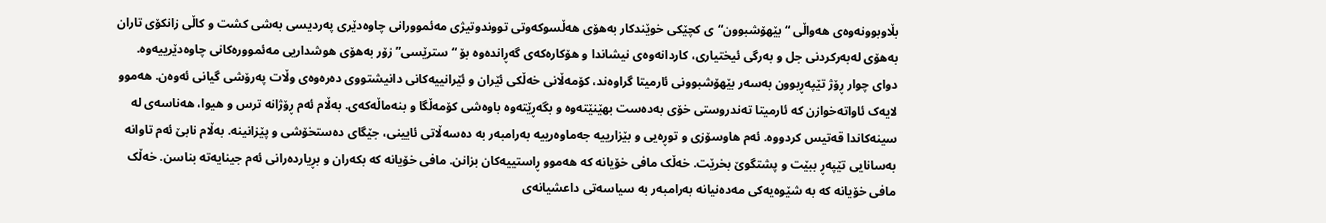بڵاوبوونەوەی هەواڵی “بێهۆشبوون“ی کچێکی خوێندکار بەهۆی هەڵسوکەوتی تووندوتیژی مەئموورانی چاوەدێری پەردیسی بەشی کشت و کاڵی زانکۆی تاران بەهۆی لەبەرکردنی جل و بەرگی ئیختیاری، کاردانەوەی نیشاندا و هۆکارەکەی گەڕاندەوە بۆ “سترێسی” زۆر بەهۆی هوشداریی مەئموورەکانی چاوەدێرییەوە.
دوای چوار ڕۆژ تێپەڕبوون بەسەر بێهۆشبوونی ئارمیتا گراوەند، کۆمەڵانی خەڵکی ئێران و ئێرانییەکانی دانیشتووی دەرەوەی وڵات پەرۆشی گیانی ئەوەن. هەموو لایەک ئاواتەخوازن کە ئارمیتا تەندروستی خۆی بەدەست بهێنێتەوە و بگەڕێتەوە باوەشی کۆمەڵگا و بنەماڵەکەی. بەڵام ئەم ڕۆژانە ترس و هیوا، هەناسەی لە سینەکاندا قەتیس کردووە. ئەم هاوسۆزی و توڕەیی و بێزارییە جەماوەرییە بەرامبەر بە دەسەڵاتی ئایینی، جێگای دەستخۆشی و پێزانینە. بەڵام نابێ ئەم تاوانە بەسانایی تێپەڕ ببێت و پشتگوێ بخرێت. خەڵک مافی خۆیانە کە هەموو ڕاستییەکان بزانن. مافی خۆیانە کە بکەران و بڕیاردەرانی ئەم جینایەتە بناسن. خەڵک مافی خۆیانە کە بە شێوەیەکی مەدەنیانە بەرامبەر بە سیاسەتی داعشیانەی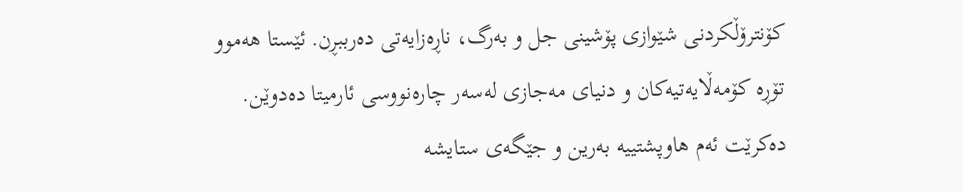کۆنترۆڵکردنی شێوازی پۆشینی جل و بەرگ، ناڕەزایەتی دەرببڕن. ئێستا هەموو تۆڕە کۆمەڵایەتیەکان و دنیای مەجازی لەسەر چارەنووسی ئارمیتا دەدوێن. دەکرێت ئەم هاوپشتییە بەرین و جێگەی ستایشە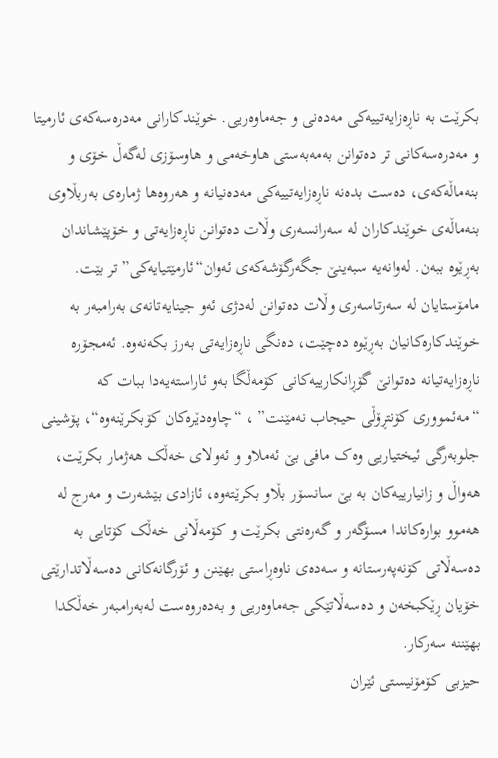بکرێت بە ناڕەزایەتییەکی مەدەنی و جەماوەریی. خوێندکارانی مەدرەسەکەی ئارمیتا و مەدرەسەکانی تر دەتوانن بەمەبەستی هاوخەمی و هاوسۆزی لەگەڵ خۆی و بنەماڵەکەی، دەست بدەنە ناڕەزایەتییەکی مەدەنیانە و هەروەها ژمارەی بەربڵاوی بنەماڵەی خوێندکاران لە سەرانسەری وڵات دەتوانن ناڕەزایەتی و خۆپێشاندان بەڕێوە ببەن. لەوانەیە سبەینێ جگەرگۆشەکەی ئەوان“ئارمێتیایەکی” تر بێت. مامۆستایان لە سەرتاسەری وڵات دەتوانن لەدژی ئەو جینایەتانەی بەرامبەر بە خوێندکارەکانیان بەڕێوە دەچێت، دەنگی ناڕەزایەتی بەرز بکەنەوە. ئەمجۆرە ناڕەزایەتیانە دەتوانێ گۆڕانکارییەکانی کۆمەڵگا بەو ئاراستەیەدا ببات کە “مەئمووری کۆنتڕۆڵی حیجاب نەمێنت” ، “چاوەدێرەکان کۆبکرێنەوە“، پۆشینی جلوبەرگی ئیختیاریی وەک مافی بێ ئەملاو و ئەولای خەڵک هەژمار بکرێت، هەواڵ و زانیارییەکان بە بێ سانسۆر بڵاو بکرێتەوە، ئازادی بێشەرت و مەرج لە هەموو بوارەکاندا مسۆگەر و گەرەنتی بکرێت و کۆمەڵانی خەڵک کۆتایی بە دەسەڵاتی کۆنەپەرستانە و سەدەی ناوەڕاستی بهێنن و ئۆرگانەکانی دەسەڵاتدارێتی خۆیان ڕێکبخەن و دەسەڵاتێکی جەماوەریی و بەدەروەست لەبەرامبەر خەڵکدا بهێننە سەرکار.
حیزبی کۆمۆنیستی ئێران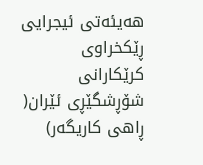هەیئەتی ئیجرایی ڕێکخراوی کرێکارانی شۆڕشگێڕی ئێران( ڕاهی کاریگەر)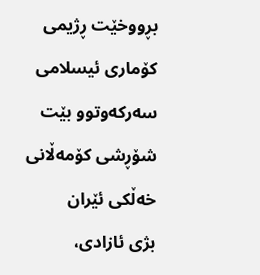بڕووخێت ڕژیمی کۆماری ئیسلامی
سەرکەوتوو بێت شۆڕشی کۆمەڵانی خەڵکی ئێران
بژی ئازادی،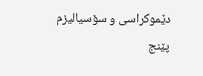دێموکراسی و سۆسیالیزم
پێنج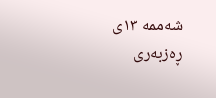شەممە ١٣ی ڕەزبەری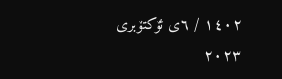١٤٠٢ / ٦ی ئۆکتۆبری ٢٠٢٣